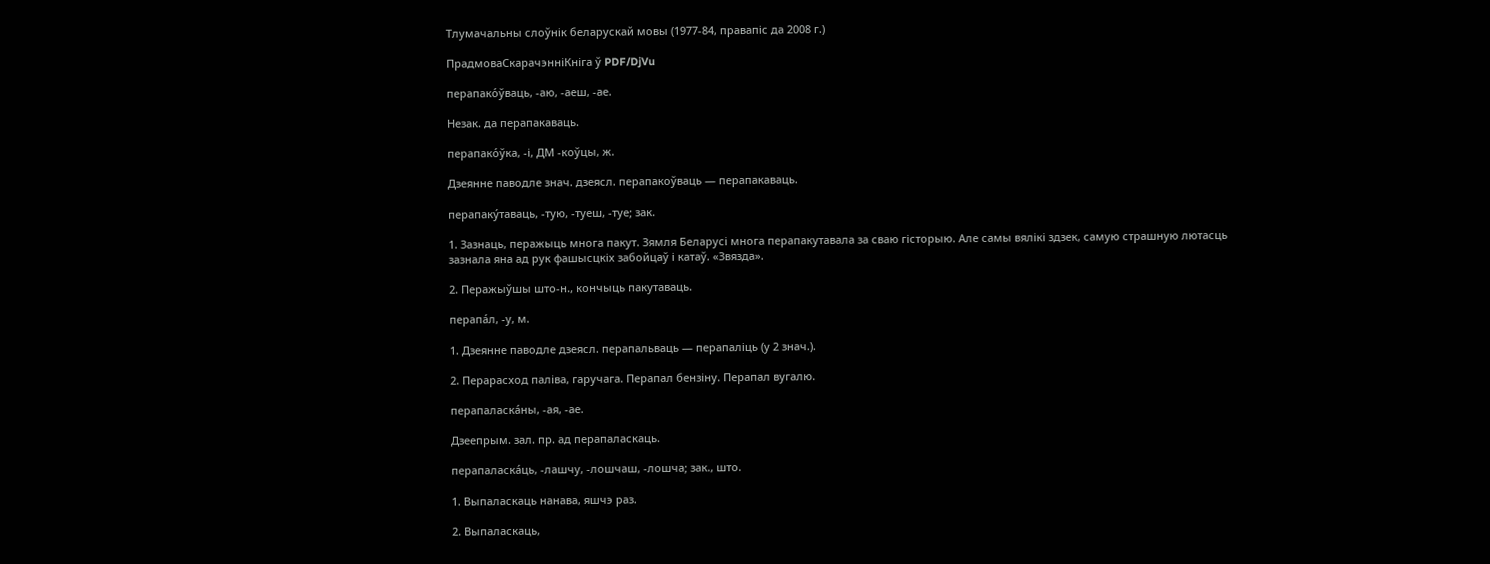Тлумачальны слоўнік беларускай мовы (1977-84, правапіс да 2008 г.)

ПрадмоваСкарачэнніКніга ў PDF/DjVu

перапако́ўваць, ‑аю, ‑аеш, ‑ае.

Незак. да перапакаваць.

перапако́ўка, ‑і, ДМ ‑коўцы, ж.

Дзеянне паводле знач. дзеясл. перапакоўваць — перапакаваць.

перапаку́таваць, ‑тую, ‑туеш, ‑туе; зак.

1. Зазнаць, перажыць многа пакут. Зямля Беларусі многа перапакутавала за сваю гісторыю. Але самы вялікі здзек, самую страшную лютасць зазнала яна ад рук фашысцкіх забойцаў і катаў. «Звязда».

2. Перажыўшы што‑н., кончыць пакутаваць.

перапа́л, ‑у, м.

1. Дзеянне паводле дзеясл. перапальваць — перапаліць (у 2 знач.).

2. Перарасход паліва, гаручага. Перапал бензіну. Перапал вугалю.

перапаласка́ны, ‑ая, ‑ае.

Дзеепрым. зал. пр. ад перапаласкаць.

перапаласка́ць, ‑лашчу, ‑лошчаш, ‑лошча; зак., што.

1. Выпаласкаць нанава, яшчэ раз.

2. Выпаласкаць,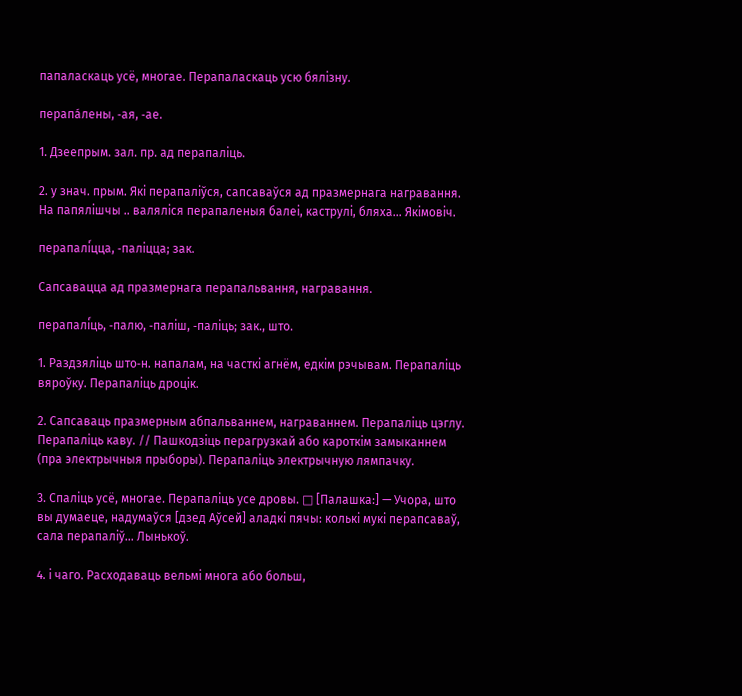папаласкаць усё, многае. Перапаласкаць усю бялізну.

перапа́лены, ‑ая, ‑ае.

1. Дзеепрым. зал. пр. ад перапаліць.

2. у знач. прым. Які перапаліўся, сапсаваўся ад празмернага награвання. На папялішчы .. валяліся перапаленыя балеі, каструлі, бляха... Якімовіч.

перапалі́цца, ‑паліцца; зак.

Сапсавацца ад празмернага перапальвання, награвання.

перапалі́ць, ‑палю, ‑паліш, ‑паліць; зак., што.

1. Раздзяліць што‑н. напалам, на часткі агнём, едкім рэчывам. Перапаліць вяроўку. Перапаліць дроцік.

2. Сапсаваць празмерным абпальваннем, награваннем. Перапаліць цэглу. Перапаліць каву. // Пашкодзіць перагрузкай або кароткім замыканнем (пра электрычныя прыборы). Перапаліць электрычную лямпачку.

3. Спаліць усё, многае. Перапаліць усе дровы. □ [Палашка:] — Учора, што вы думаеце, надумаўся [дзед Аўсей] аладкі пячы: колькі мукі перапсаваў, сала перапаліў... Лынькоў.

4. і чаго. Расходаваць вельмі многа або больш,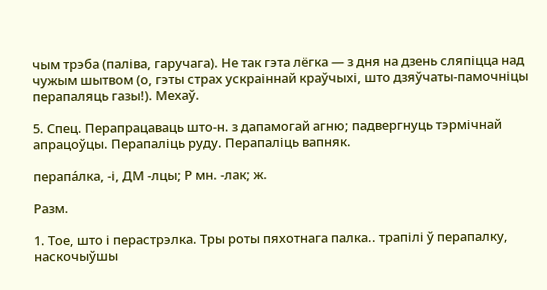чым трэба (паліва, гаручага). Не так гэта лёгка — з дня на дзень сляпіцца над чужым шытвом (о, гэты страх ускраіннай краўчыхі, што дзяўчаты-памочніцы перапаляць газы!). Мехаў.

5. Спец. Перапрацаваць што‑н. з дапамогай агню; падвергнуць тэрмічнай апрацоўцы. Перапаліць руду. Перапаліць вапняк.

перапа́лка, ‑і, ДМ ‑лцы; Р мн. ‑лак; ж.

Разм.

1. Тое, што і перастрэлка. Тры роты пяхотнага палка.. трапілі ў перапалку, наскочыўшы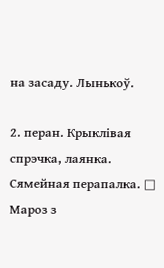на засаду. Лынькоў.

2. перан. Крыклівая спрэчка, лаянка. Сямейная перапалка. □ Мароз з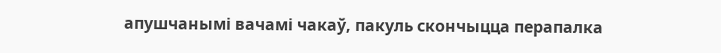апушчанымі вачамі чакаў, пакуль скончыцца перапалка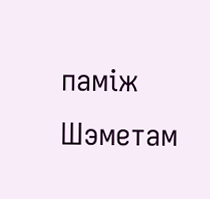паміж Шэметам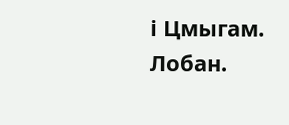і Цмыгам. Лобан.